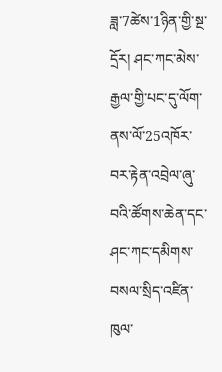ཟླ་7ཚེས་1ཉིན་གྱི་སྔ་དྲོར། ཤང་ཀང་མེས་རྒྱལ་གྱི་པང་དུ་ལོག་ནས་ལོ་25འཁོར་བར་རྟེན་འབྲེལ་ཞུ་བའི་ཚོགས་ཆེན་དང་ཤང་ཀང་དམིགས་བསལ་སྲིད་འཛིན་ཁུལ་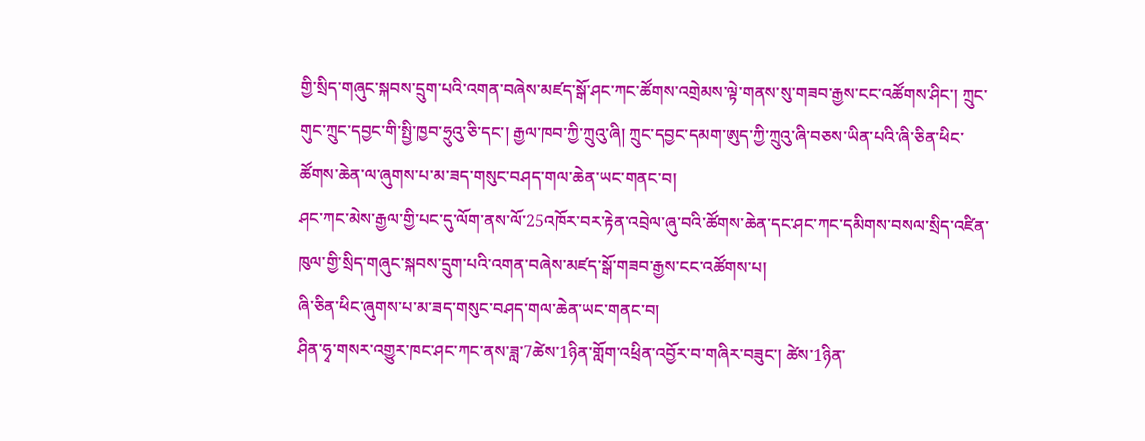གྱི་སྲིད་གཞུང་སྐབས་དྲུག་པའི་འགན་བཞེས་མཛད་སྒོ་ཤང་ཀང་ཚོགས་འགྲེམས་ལྟེ་གནས་སུ་གཟབ་རྒྱས་ངང་འཚོགས་ཤིང་། ཀྲུང་གུང་ཀྲུང་དབྱང་གི་སྤྱི་ཁྱབ་ཧྲུའུ་ཅི་དང་། རྒྱལ་ཁབ་ཀྱི་ཀྲུའུ་ཞི། ཀྲུང་དབྱང་དམག་ཨུད་ཀྱི་ཀྲུའུ་ཞི་བཅས་ཡིན་པའི་ཞི་ཅིན་ཕིང་ཚོགས་ཆེན་ལ་ཞུགས་པ་མ་ཟད་གསུང་བཤད་གལ་ཆེན་ཡང་གནང་བ།
ཤང་ཀང་མེས་རྒྱལ་གྱི་པང་དུ་ལོག་ནས་ལོ་25འཁོར་བར་རྟེན་འབྲེལ་ཞུ་བའི་ཚོགས་ཆེན་དང་ཤང་ཀང་དམིགས་བསལ་སྲིད་འཛིན་ཁུལ་གྱི་སྲིད་གཞུང་སྐབས་དྲུག་པའི་འགན་བཞེས་མཛད་སྒོ་གཟབ་རྒྱས་ངང་འཚོགས་པ།
ཞི་ཅིན་ཕིང་ཞུགས་པ་མ་ཟད་གསུང་བཤད་གལ་ཆེན་ཡང་གནང་བ།
ཤིན་ཧྭ་གསར་འགྱུར་ཁང་ཤང་ཀང་ནས་ཟླ་7ཚེས་1ཉིན་གློག་འཕྲིན་འབྱོར་བ་གཞིར་བཟུང་། ཚེས་1ཉིན་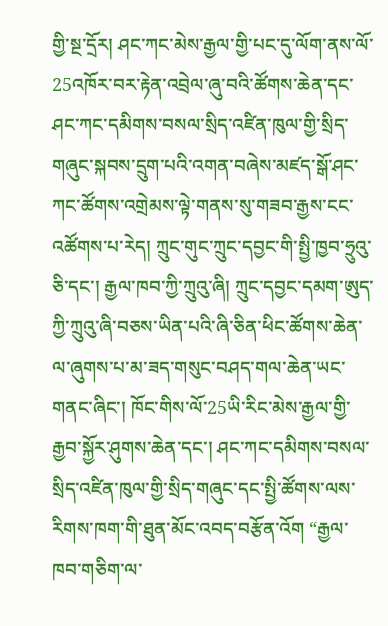གྱི་སྔ་དྲོར། ཤང་ཀང་མེས་རྒྱལ་གྱི་པང་དུ་ལོག་ནས་ལོ་25འཁོར་བར་རྟེན་འབྲེལ་ཞུ་བའི་ཚོགས་ཆེན་དང་ཤང་ཀང་དམིགས་བསལ་སྲིད་འཛིན་ཁུལ་གྱི་སྲིད་གཞུང་སྐབས་དྲུག་པའི་འགན་བཞེས་མཛད་སྒོ་ཤང་ཀང་ཚོགས་འགྲེམས་ལྟེ་གནས་སུ་གཟབ་རྒྱས་ངང་འཚོགས་པ་རེད། ཀྲུང་གུང་ཀྲུང་དབྱང་གི་སྤྱི་ཁྱབ་ཧྲུའུ་ཅི་དང་། རྒྱལ་ཁབ་ཀྱི་ཀྲུའུ་ཞི། ཀྲུང་དབྱང་དམག་ཨུད་ཀྱི་ཀྲུའུ་ཞི་བཅས་ཡིན་པའི་ཞི་ཅིན་ཕིང་ཚོགས་ཆེན་ལ་ཞུགས་པ་མ་ཟད་གསུང་བཤད་གལ་ཆེན་ཡང་གནང་ཞིང་། ཁོང་གིས་ལོ་25ཡི་རིང་མེས་རྒྱལ་གྱི་རྒྱབ་སྐྱོར་ཤུགས་ཆེན་དང་། ཤང་ཀང་དམིགས་བསལ་སྲིད་འཛིན་ཁུལ་གྱི་སྲིད་གཞུང་དང་སྤྱི་ཚོགས་ལས་རིགས་ཁག་གི་ཐུན་མོང་འབད་བརྩོན་འོག “རྒྱལ་ཁབ་གཅིག་ལ་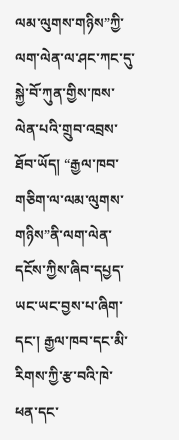ལམ་ལུགས་གཉིས”ཀྱི་ལག་ལེན་ལ་ཤང་ཀང་དུ་སྐྱེ་བོ་ཀུན་གྱིས་ཁས་ལེན་པའི་གྲུབ་འབྲས་ཐོབ་ཡོད། “རྒྱལ་ཁབ་གཅིག་ལ་ལམ་ལུགས་གཉིས”ནི་ལག་ལེན་དངོས་ཀྱིས་ཞིབ་དཔྱད་ཡང་ཡང་བྱས་པ་ཞིག་དང་། རྒྱལ་ཁབ་དང་མི་རིགས་ཀྱི་རྩ་བའི་ཁེ་ཕན་དང་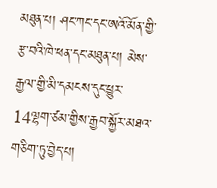མཐུན་པ། ཤང་ཀང་དང་ཨའོ་མོན་གྱི་རྩ་བའི་ཁེ་ཕན་དང་མཐུན་པ། མེས་རྒྱལ་གྱི་མི་དམངས་དུང་ཕྱུར་14ལྷག་ཙམ་གྱིས་རྒྱབ་སྐྱོར་མཐའ་གཅིག་ཏུ་བྱེད་པ།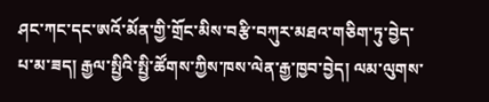ཤང་ཀང་དང་ཨའོ་མོན་གྱི་གྲོང་མིས་བརྩི་བཀུར་མཐའ་གཅིག་ཏུ་བྱེད་པ་མ་ཟད། རྒྱལ་སྤྱིའི་སྤྱི་ཚོགས་ཀྱིས་ཁས་ལེན་རྒྱ་ཁྱབ་བྱེད། ལམ་ལུགས་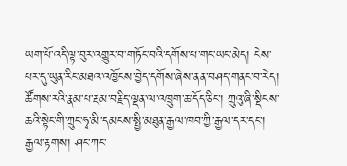ཡག་པོ་འདི་ལྟ་བུར་འགྱུར་བ་གཏོང་བའི་དགོས་པ་གང་ཡང་མེད། ངེས་པར་དུ་ཡུན་རིང་མཐའ་འཁྱོངས་བྱེད་དགོས་ཞེས་ནན་བཤད་གནང་བ་རེད།
ཚོགས་རའི་རྣམ་པ་རྔམ་བརྗིད་ལྡན་ལ་འཁྲུག་ཆ་དོད་ཅིང་། ཀྲུའུ་ཞི་སྡིངས་ཆའི་སྟེང་གི་ཀྲུང་ཧྭ་མི་དམངས་སྤྱི་མཐུན་རྒྱལ་ཁབ་ཀྱི་རྒྱལ་དར་དང་། རྒྱལ་རྟགས། ཤང་ཀང་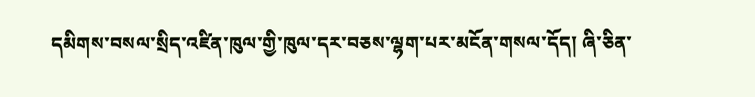དམིགས་བསལ་སྲིད་འཛིན་ཁུལ་གྱི་ཁུལ་དར་བཅས་ལྷག་པར་མངོན་གསལ་དོད། ཞི་ཅིན་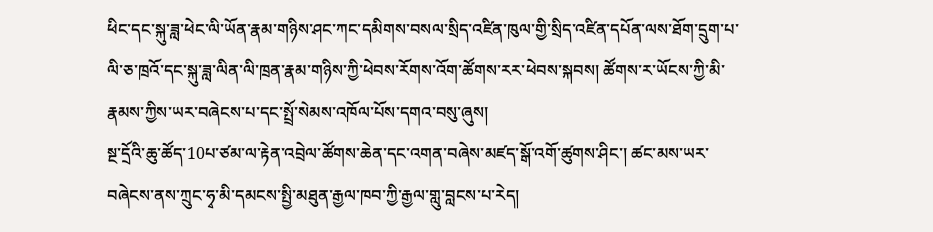ཕིང་དང་སྐུ་ཟླ་ཕེང་ལི་ཡོན་རྣམ་གཉིས་ཤང་ཀང་དམིགས་བསལ་སྲིད་འཛིན་ཁུལ་གྱི་སྲིད་འཛིན་དཔོན་ལས་ཐོག་དྲུག་པ་ལི་ཅ་ཁྲའོ་དང་སྐུ་ཟླ་ལིན་ལི་ཁྲན་རྣམ་གཉིས་ཀྱི་ཕེབས་རོགས་འོག་ཚོགས་རར་ཕེབས་སྐབས། ཚོགས་ར་ཡོངས་ཀྱི་མི་རྣམས་ཀྱིས་ཡར་བཞེངས་པ་དང་སྤྲོ་སེམས་འཁོལ་པོས་དགའ་བསུ་ཞུས།
སྔ་དྲོའི་ཆུ་ཚོད་10པ་ཙམ་ལ་རྟེན་འབྲེལ་ཚོགས་ཆེན་དང་འགན་བཞེས་མཛད་སྒོ་འགོ་ཚུགས་ཤིང་། ཚང་མས་ཡར་བཞེངས་ནས་ཀྲུང་ཧྭ་མི་དམངས་སྤྱི་མཐུན་རྒྱལ་ཁབ་ཀྱི་རྒྱལ་གླུ་བླངས་པ་རེད།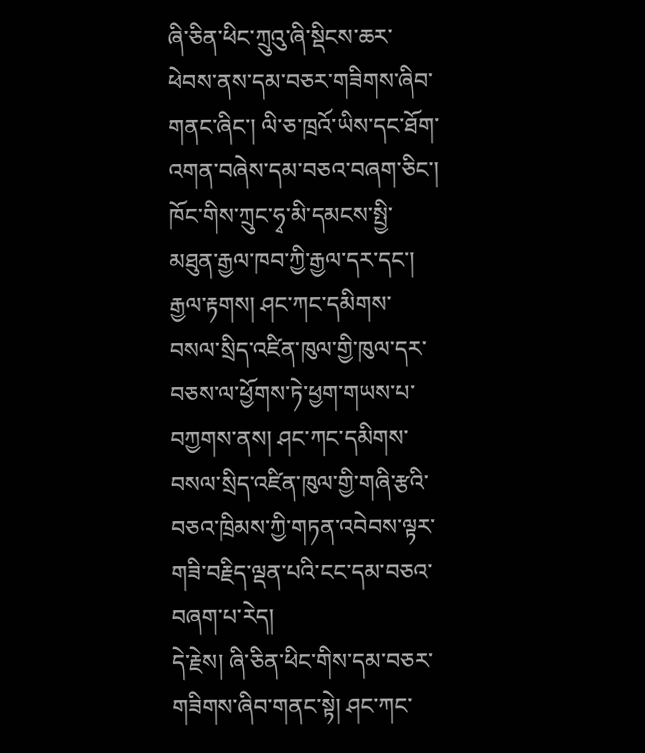ཞི་ཅིན་ཕིང་ཀྲུའུ་ཞི་སྡིངས་ཆར་ཕེབས་ནས་དམ་བཅར་གཟིགས་ཞིབ་གནང་ཞིང་། ལི་ཅ་ཁྲའོ་ཡིས་དང་ཐོག་འགན་བཞེས་དམ་བཅའ་བཞག་ཅིང་། ཁོང་གིས་ཀྲུང་ཧྭ་མི་དམངས་སྤྱི་མཐུན་རྒྱལ་ཁབ་ཀྱི་རྒྱལ་དར་དང་། རྒྱལ་རྟགས། ཤང་ཀང་དམིགས་བསལ་སྲིད་འཛིན་ཁུལ་གྱི་ཁུལ་དར་བཅས་ལ་ཕྱོགས་ཏེ་ཕྱག་གཡས་པ་བཀྱགས་ནས། ཤང་ཀང་དམིགས་བསལ་སྲིད་འཛིན་ཁུལ་གྱི་གཞི་རྩའི་བཅའ་ཁྲིམས་ཀྱི་གཏན་འབེབས་ལྟར་གཟི་བརྗིད་ལྡན་པའི་ངང་དམ་བཅའ་བཞག་པ་རེད།
དེ་རྗེས། ཞི་ཅིན་ཕིང་གིས་དམ་བཅར་གཟིགས་ཞིབ་གནང་སྟེ། ཤང་ཀང་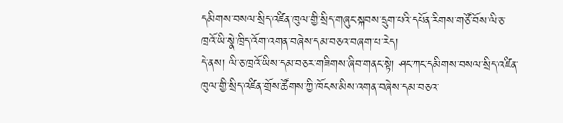དམིགས་བསལ་སྲིད་འཛིན་ཁུལ་གྱི་སྲིད་གཞུང་སྐབས་དྲུག་པའི་དཔོན་རིགས་གཙོ་བོས་ལི་ཅ་ཁྲའོ་ཡི་སྣེ་ཁྲིད་འོག་འགན་བཞེས་དམ་བཅའ་བཞག་པ་རེད།
དེ་ནས། ལི་ཅ་ཁྲའོ་ཡིས་དམ་བཅར་གཟིགས་ཞིབ་གནང་སྟེ། ཤང་ཀང་དམིགས་བསལ་སྲིད་འཛིན་ཁུལ་གྱི་སྲིད་འཛིན་གྲོས་ཚོགས་ཀྱི་ཁོངས་མིས་འགན་བཞེས་དམ་བཅའ་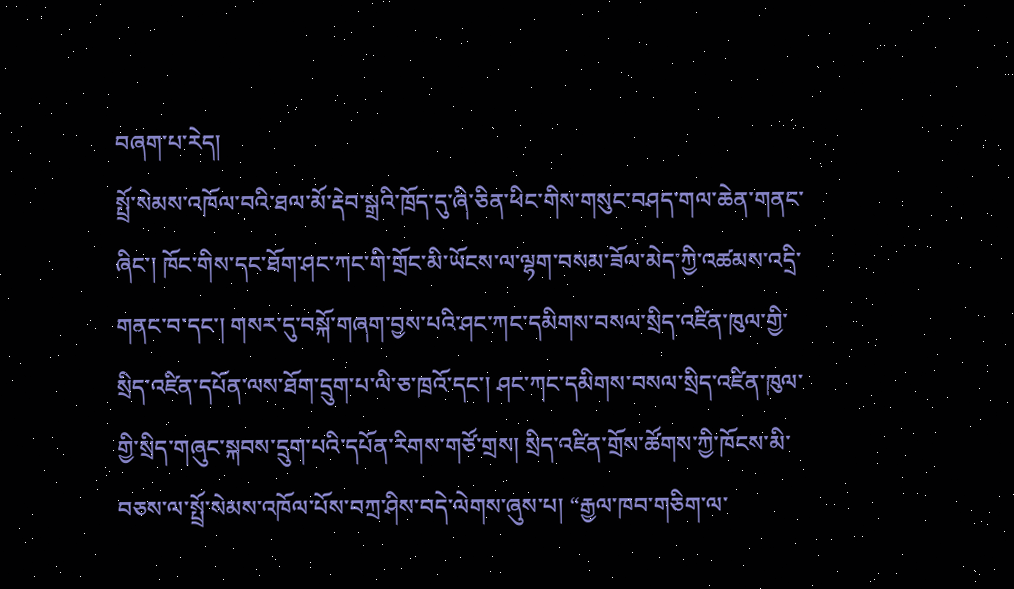བཞག་པ་རེད།
སྤྲོ་སེམས་འཁོལ་བའི་ཐལ་མོ་རྡེབ་སྒྲའི་ཁྲོད་དུ་ཞི་ཅིན་ཕིང་གིས་གསུང་བཤད་གལ་ཆེན་གནང་ཞིང་། ཁོང་གིས་དང་ཐོག་ཤང་ཀང་གི་གྲོང་མི་ཡོངས་ལ་ལྷག་བསམ་ཟོལ་མེད་ཀྱི་འཚམས་འདྲི་གནང་བ་དང་། གསར་དུ་བསྐོ་གཞག་བྱས་པའི་ཤང་ཀང་དམིགས་བསལ་སྲིད་འཛིན་ཁུལ་གྱི་སྲིད་འཛིན་དཔོན་ལས་ཐོག་དྲུག་པ་ལི་ཅ་ཁྲའོ་དང་། ཤང་ཀང་དམིགས་བསལ་སྲིད་འཛིན་ཁུལ་གྱི་སྲིད་གཞུང་སྐབས་དྲུག་པའི་དཔོན་རིགས་གཙོ་གྲས། སྲིད་འཛིན་གྲོས་ཚོགས་ཀྱི་ཁོངས་མི་བཅས་ལ་སྤྲོ་སེམས་འཁོལ་པོས་བཀྲ་ཤིས་བདེ་ལེགས་ཞུས་པ། “རྒྱལ་ཁབ་གཅིག་ལ་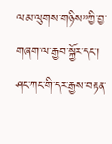ལམ་ལུགས་གཉིས”ཀྱི་བྱ་གཞག་ལ་རྒྱབ་སྐྱོར་དང་། ཤང་ཀང་གི་དར་རྒྱས་བརྟན་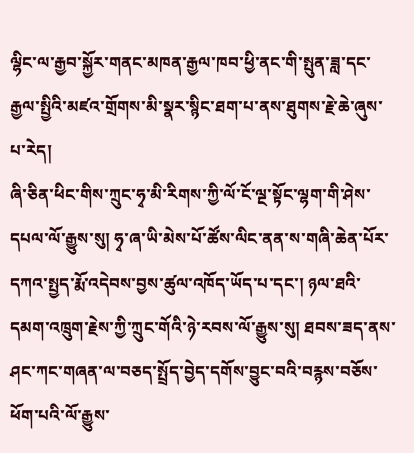ལྷིང་ལ་རྒྱབ་སྐྱོར་གནང་མཁན་རྒྱལ་ཁབ་ཕྱི་ནང་གི་སྤུན་ཟླ་དང་རྒྱལ་སྤྱིའི་མཛའ་གྲོགས་མི་སྣར་སྙིང་ཐག་པ་ནས་ཐུགས་རྗེ་ཆེ་ཞུས་པ་རེད།
ཞི་ཅིན་ཕིང་གིས་ཀྲུང་ཧྭ་མི་རིགས་ཀྱི་ལོ་ངོ་ལྔ་སྟོང་ལྷག་གི་ཤེས་དཔལ་ལོ་རྒྱུས་སུ། ཧྭ་ཞ་ཡི་མེས་པོ་ཚོས་ལིང་ནན་ས་གཞི་ཆེན་པོར་དཀའ་སྤྱད་རྨོ་འདེབས་བྱས་ཚུལ་འཁོད་ཡོད་པ་དང་། ཉལ་ཐའི་དམག་འཁྲུག་རྗེས་ཀྱི་ཀྲུང་གོའི་ཉེ་རབས་ལོ་རྒྱུས་སུ། ཐབས་ཟད་ནས་ཤང་ཀང་གཞན་ལ་བཅད་སྤྲོད་བྱེད་དགོས་བྱུང་བའི་བརྙས་བཅོས་ཕོག་པའི་ལོ་རྒྱུས་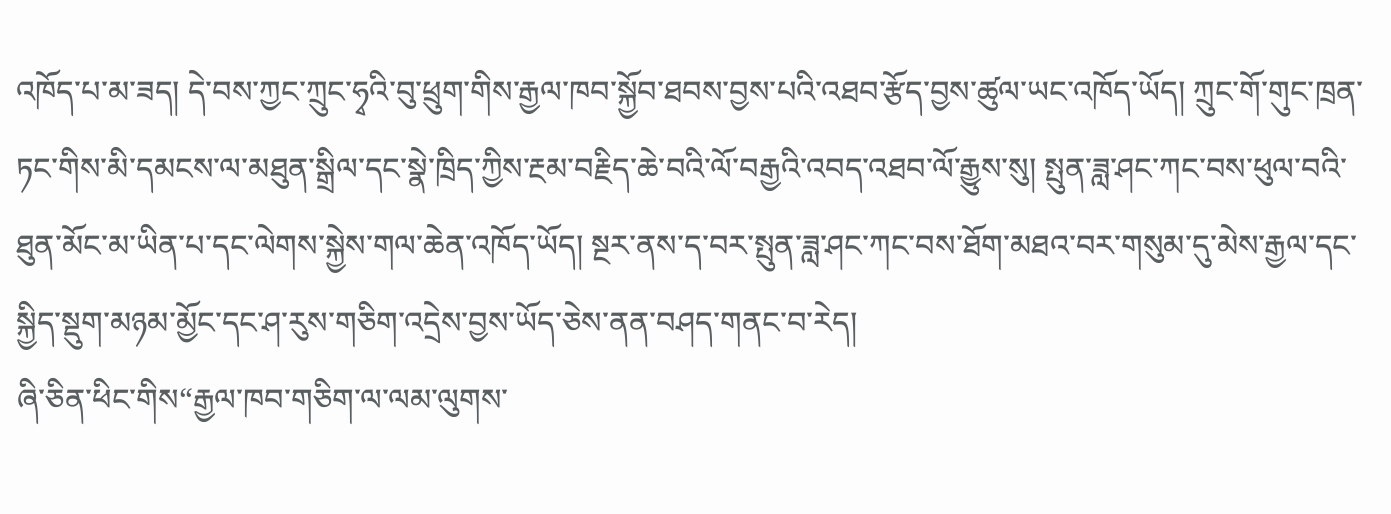འཁོད་པ་མ་ཟད། དེ་བས་ཀྱང་ཀྲུང་ཧྭའི་བུ་ཕྲུག་གིས་རྒྱལ་ཁབ་སྐྱོབ་ཐབས་བྱས་པའི་འཐབ་རྩོད་བྱས་ཚུལ་ཡང་འཁོད་ཡོད། ཀྲུང་གོ་གུང་ཁྲན་ཏང་གིས་མི་དམངས་ལ་མཐུན་སྒྲིལ་དང་སྣེ་ཁྲིད་ཀྱིས་རྔམ་བརྗིད་ཆེ་བའི་ལོ་བརྒྱའི་འབད་འཐབ་ལོ་རྒྱུས་སུ། སྤུན་ཟླ་ཤང་ཀང་བས་ཕུལ་བའི་ཐུན་མོང་མ་ཡིན་པ་དང་ལེགས་སྐྱེས་གལ་ཆེན་འཁོད་ཡོད། སྔར་ནས་ད་བར་སྤུན་ཟླ་ཤང་ཀང་བས་ཐོག་མཐའ་བར་གསུམ་དུ་མེས་རྒྱལ་དང་སྐྱིད་སྡུག་མཉམ་མྱོང་དང་ཤ་རུས་གཅིག་འདྲེས་བྱས་ཡོད་ཅེས་ནན་བཤད་གནང་བ་རེད།
ཞི་ཅིན་ཕིང་གིས“རྒྱལ་ཁབ་གཅིག་ལ་ལམ་ལུགས་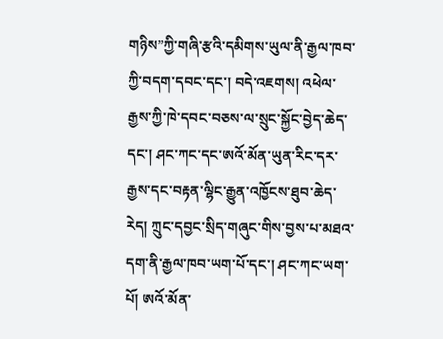གཉིས”ཀྱི་གཞི་རྩའི་དམིགས་ཡུལ་ནི་རྒྱལ་ཁབ་ཀྱི་བདག་དབང་དང་། བདེ་འཇགས། འཕེལ་རྒྱས་ཀྱི་ཁེ་དབང་བཅས་ལ་སྲུང་སྐྱོང་བྱེད་ཆེད་དང་། ཤང་ཀང་དང་ཨའོ་མོན་ཡུན་རིང་དར་རྒྱས་དང་བརྟན་ལྷིང་རྒྱུན་འཁྱོངས་ཐུབ་ཆེད་རེད། ཀྲུང་དབྱང་སྲིད་གཞུང་གིས་བྱས་པ་མཐའ་དག་ནི་རྒྱལ་ཁབ་ཡག་པོ་དང་། ཤང་ཀང་ཡག་པོ། ཨའོ་མོན་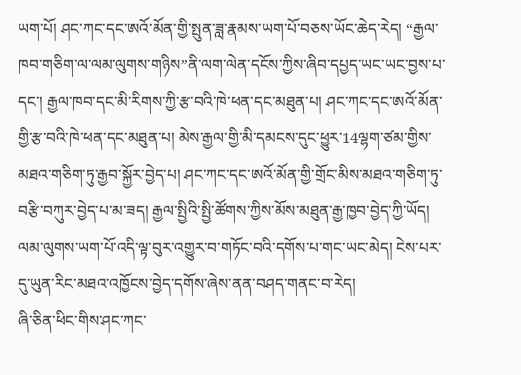ཡག་པོ། ཤང་ཀང་དང་ཨའོ་མོན་གྱི་སྤུན་ཟླ་རྣམས་ཡག་པོ་བཅས་ཡོང་ཆེད་རེད། “རྒྱལ་ཁབ་གཅིག་ལ་ལམ་ལུགས་གཉིས”ནི་ལག་ལེན་དངོས་ཀྱིས་ཞིབ་དཔྱད་ཡང་ཡང་བྱས་པ་དང་། རྒྱལ་ཁབ་དང་མི་རིགས་ཀྱི་རྩ་བའི་ཁེ་ཕན་དང་མཐུན་པ། ཤང་ཀང་དང་ཨའོ་མོན་གྱི་རྩ་བའི་ཁེ་ཕན་དང་མཐུན་པ། མེས་རྒྱལ་གྱི་མི་དམངས་དུང་ཕྱུར་14ལྷག་ཙམ་གྱིས་མཐའ་གཅིག་ཏུ་རྒྱབ་སྐྱོར་བྱེད་པ། ཤང་ཀང་དང་ཨའོ་མོན་གྱི་གྲོང་མིས་མཐའ་གཅིག་ཏུ་བརྩི་བཀུར་བྱེད་པ་མ་ཟད། རྒྱལ་སྤྱིའི་སྤྱི་ཚོགས་ཀྱིས་མོས་མཐུན་རྒྱ་ཁྱབ་བྱེད་ཀྱི་ཡོད། ལམ་ལུགས་ཡག་པོ་འདི་ལྟ་བུར་འགྱུར་བ་གཏོང་བའི་དགོས་པ་གང་ཡང་མེད། ངེས་པར་དུ་ཡུན་རིང་མཐའ་འཁྱོངས་བྱེད་དགོས་ཞེས་ནན་བཤད་གནང་བ་རེད།
ཞི་ཅིན་ཕིང་གིས་ཤང་ཀང་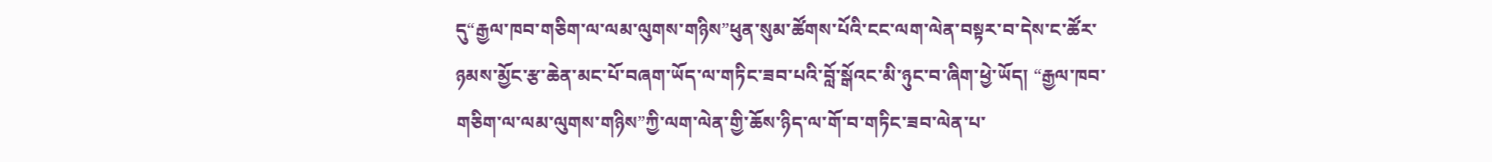དུ“རྒྱལ་ཁབ་གཅིག་ལ་ལམ་ལུགས་གཉིས”ཕུན་སུམ་ཚོགས་པོའི་ངང་ལག་ལེན་བསྟར་བ་དེས་ང་ཚོར་ཉམས་མྱོང་རྩ་ཆེན་མང་པོ་བཞག་ཡོད་ལ་གཏིང་ཟབ་པའི་བློ་སྒོའང་མི་ཉུང་བ་ཞིག་ཕྱེ་ཡོད། “རྒྱལ་ཁབ་གཅིག་ལ་ལམ་ལུགས་གཉིས”ཀྱི་ལག་ལེན་གྱི་ཆོས་ཉིད་ལ་གོ་བ་གཏིང་ཟབ་ལེན་པ་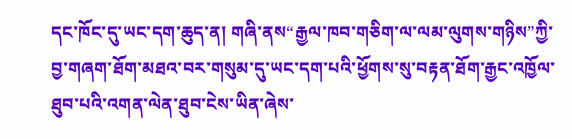དང་ཁོང་དུ་ཡང་དག་ཆུད་ན། གཞི་ནས“རྒྱལ་ཁབ་གཅིག་ལ་ལམ་ལུགས་གཉིས”ཀྱི་བྱ་གཞག་ཐོག་མཐའ་བར་གསུམ་དུ་ཡང་དག་པའི་ཕྱོགས་སུ་བརྟན་ཐོག་རྒྱང་འཁྱོལ་ཐུབ་པའི་འགན་ལེན་ཐུབ་ངེས་ཡིན་ཞེས་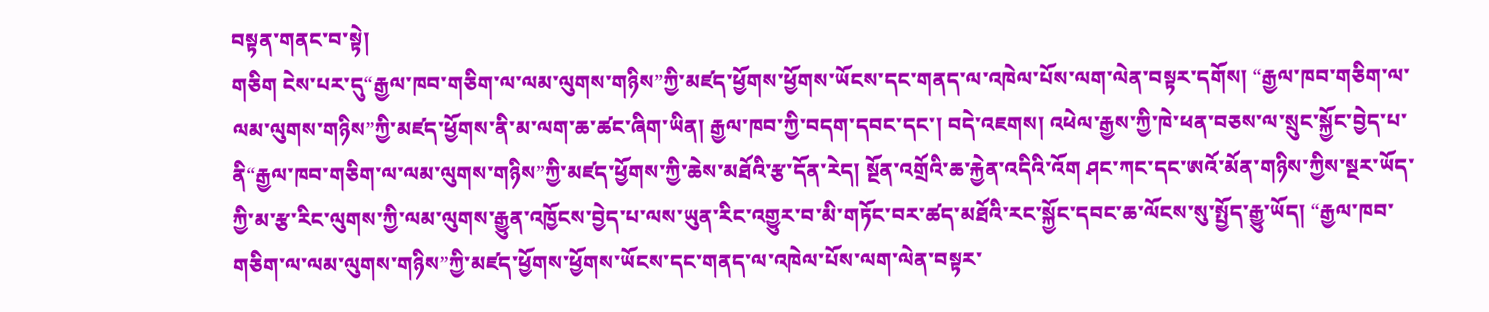བསྟན་གནང་བ་སྟེ།
གཅིག ངེས་པར་དུ“རྒྱལ་ཁབ་གཅིག་ལ་ལམ་ལུགས་གཉིས”ཀྱི་མཛད་ཕྱོགས་ཕྱོགས་ཡོངས་དང་གནད་ལ་འཁེལ་པོས་ལག་ལེན་བསྟར་དགོས། “རྒྱལ་ཁབ་གཅིག་ལ་ལམ་ལུགས་གཉིས”ཀྱི་མཛད་ཕྱོགས་ནི་མ་ལག་ཆ་ཚང་ཞིག་ཡིན། རྒྱལ་ཁབ་ཀྱི་བདག་དབང་དང་། བདེ་འཇགས། འཕེལ་རྒྱས་ཀྱི་ཁེ་ཕན་བཅས་ལ་སྲུང་སྐྱོང་བྱེད་པ་ནི“རྒྱལ་ཁབ་གཅིག་ལ་ལམ་ལུགས་གཉིས”ཀྱི་མཛད་ཕྱོགས་ཀྱི་ཆེས་མཐོའི་རྩ་དོན་རེད། སྔོན་འགྲོའི་ཆ་རྐྱེན་འདིའི་འོག ཤང་ཀང་དང་ཨའོ་མོན་གཉིས་ཀྱིས་སྔར་ཡོད་ཀྱི་མ་རྩ་རིང་ལུགས་ཀྱི་ལམ་ལུགས་རྒྱུན་འཁྱོངས་བྱེད་པ་ལས་ཡུན་རིང་འགྱུར་བ་མི་གཏོང་བར་ཚད་མཐོའི་རང་སྐྱོང་དབང་ཆ་ལོངས་སུ་སྤྱོད་རྒྱུ་ཡོད། “རྒྱལ་ཁབ་གཅིག་ལ་ལམ་ལུགས་གཉིས”ཀྱི་མཛད་ཕྱོགས་ཕྱོགས་ཡོངས་དང་གནད་ལ་འཁེལ་པོས་ལག་ལེན་བསྟར་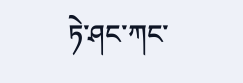ཏེ་ཤང་ཀང་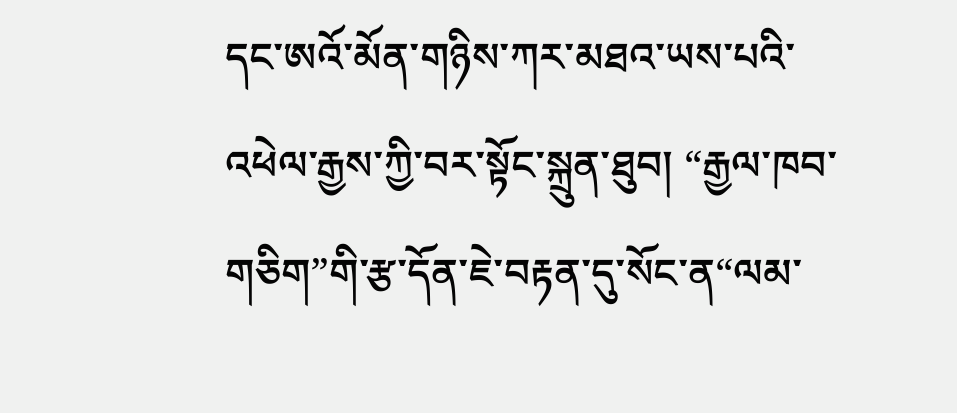དང་ཨའོ་མོན་གཉིས་ཀར་མཐའ་ཡས་པའི་འཕེལ་རྒྱས་ཀྱི་བར་སྟོང་སྐྲུན་ཐུབ། “རྒྱལ་ཁབ་གཅིག”གི་རྩ་དོན་ཇེ་བརྟན་དུ་སོང་ན“ལམ་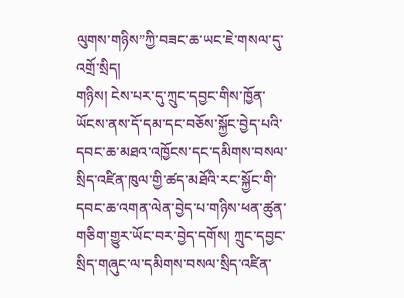ལུགས་གཉིས”ཀྱི་བཟང་ཆ་ཡང་ཇེ་གསལ་དུ་འགྲོ་སྲིད།
གཉིས། ངེས་པར་དུ་ཀྲུང་དབྱང་གིས་ཁྱོན་ཡོངས་ནས་དོ་དམ་དང་བཅོས་སྐྱོང་བྱེད་པའི་དབང་ཆ་མཐའ་འཁྱོངས་དང་དམིགས་བསལ་སྲིད་འཛིན་ཁུལ་གྱི་ཚད་མཐོའི་རང་སྐྱོང་གི་དབང་ཆ་འགན་ལེན་བྱེད་པ་གཉིས་ཕན་ཚུན་གཅིག་གྱུར་ཡོང་བར་བྱེད་དགོས། ཀྲུང་དབྱང་སྲིད་གཞུང་ལ་དམིགས་བསལ་སྲིད་འཛིན་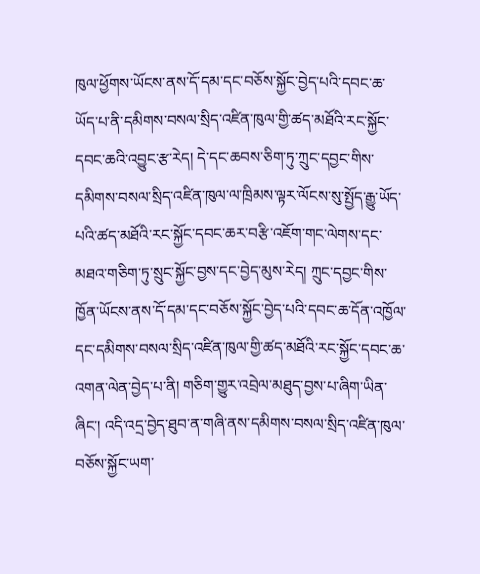ཁུལ་ཕྱོགས་ཡོངས་ནས་དོ་དམ་དང་བཅོས་སྐྱོང་བྱེད་པའི་དབང་ཆ་ཡོད་པ་ནི་དམིགས་བསལ་སྲིད་འཛིན་ཁུལ་གྱི་ཚད་མཐོའི་རང་སྐྱོང་དབང་ཆའི་འབྱུང་རྩ་རེད། དེ་དང་ཆབས་ཅིག་ཏུ་ཀྲུང་དབྱང་གིས་དམིགས་བསལ་སྲིད་འཛིན་ཁུལ་ལ་ཁྲིམས་ལྟར་ལོངས་སུ་སྤྱོད་རྒྱུ་ཡོད་པའི་ཚད་མཐོའི་རང་སྐྱོང་དབང་ཆར་བརྩི་འཇོག་གང་ལེགས་དང་མཐའ་གཅིག་ཏུ་སྲུང་སྐྱོང་བྱས་དང་བྱེད་མུས་རེད། ཀྲུང་དབྱང་གིས་ཁྱོན་ཡོངས་ནས་དོ་དམ་དང་བཅོས་སྐྱོང་བྱེད་པའི་དབང་ཆ་དོན་འཁྱོལ་དང་དམིགས་བསལ་སྲིད་འཛིན་ཁུལ་གྱི་ཚད་མཐོའི་རང་སྐྱོང་དབང་ཆ་འགན་ལེན་བྱེད་པ་ནི། གཅིག་གྱུར་འབྲེལ་མཐུད་བྱས་པ་ཞིག་ཡིན་ཞིང་། འདི་འདྲ་བྱེད་ཐུབ་ན་གཞི་ནས་དམིགས་བསལ་སྲིད་འཛིན་ཁུལ་བཅོས་སྐྱོང་ཡག་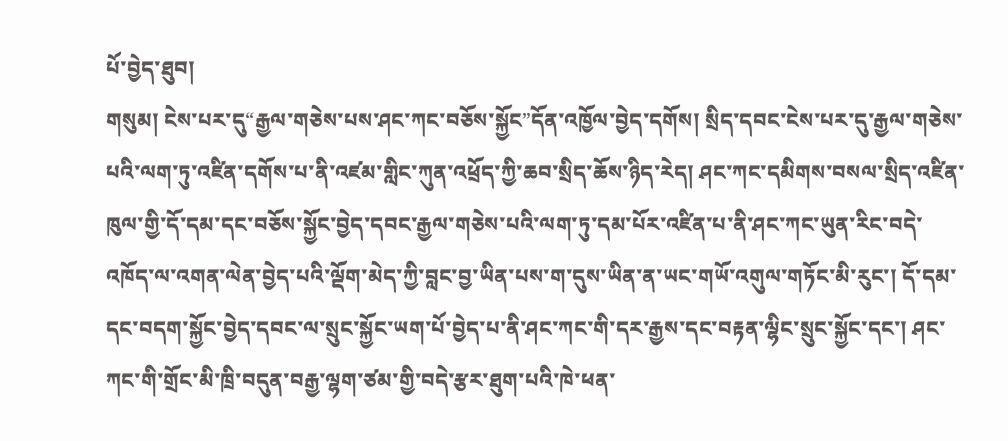པོ་བྱེད་ཐུབ།
གསུམ། ངེས་པར་དུ“རྒྱལ་གཅེས་པས་ཤང་ཀང་བཅོས་སྐྱོང”དོན་འཁྱོལ་བྱེད་དགོས། སྲིད་དབང་ངེས་པར་དུ་རྒྱལ་གཅེས་པའི་ལག་ཏུ་འཛིན་དགོས་པ་ནི་འཛམ་གླིང་ཀུན་འཕྲོད་ཀྱི་ཆབ་སྲིད་ཆོས་ཉིད་རེད། ཤང་ཀང་དམིགས་བསལ་སྲིད་འཛིན་ཁུལ་གྱི་དོ་དམ་དང་བཅོས་སྐྱོང་བྱེད་དབང་རྒྱལ་གཅེས་པའི་ལག་ཏུ་དམ་པོར་འཛིན་པ་ནི་ཤང་ཀང་ཡུན་རིང་བདེ་འཁོད་ལ་འགན་ལེན་བྱེད་པའི་ལྡོག་མེད་ཀྱི་བླང་བྱ་ཡིན་པས་ག་དུས་ཡིན་ན་ཡང་གཡོ་འགུལ་གཏོང་མི་རུང་། དོ་དམ་དང་བདག་སྐྱོང་བྱེད་དབང་ལ་སྲུང་སྐྱོང་ཡག་པོ་བྱེད་པ་ནི་ཤང་ཀང་གི་དར་རྒྱས་དང་བརྟན་ལྷིང་སྲུང་སྐྱོང་དང་། ཤང་ཀང་གི་གྲོང་མི་ཁྲི་བདུན་བརྒྱ་ལྷག་ཙམ་གྱི་བདེ་རྩར་ཐུག་པའི་ཁེ་ཕན་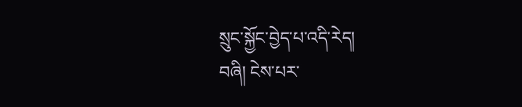སྲུང་སྐྱོང་བྱེད་པ་འདི་རེད།
བཞི། ངེས་པར་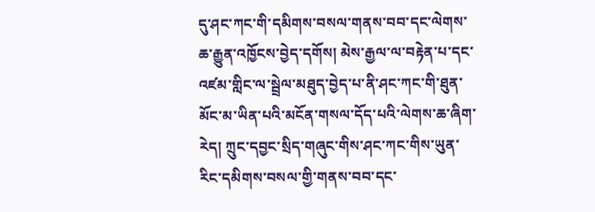དུ་ཤང་ཀང་གི་དམིགས་བསལ་གནས་བབ་དང་ལེགས་ཆ་རྒྱུན་འཁྱོངས་བྱེད་དགོས། མེས་རྒྱལ་ལ་བརྟེན་པ་དང་འཛམ་གླིང་ལ་སྦྲེལ་མཐུད་བྱེད་པ་ནི་ཤང་ཀང་གི་ཐུན་མོང་མ་ཡིན་པའི་མངོན་གསལ་དོད་པའི་ལེགས་ཆ་ཞིག་རེད། ཀྲུང་དབྱང་སྲིད་གཞུང་གིས་ཤང་ཀང་གིས་ཡུན་རིང་དམིགས་བསལ་གྱི་གནས་བབ་དང་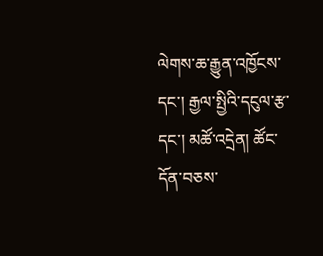ལེགས་ཆ་རྒྱུན་འཁྱོངས་དང་། རྒྱལ་སྤྱིའི་དངུལ་རྩ་དང་། མཚོ་འདྲེན། ཚོང་དོན་བཅས་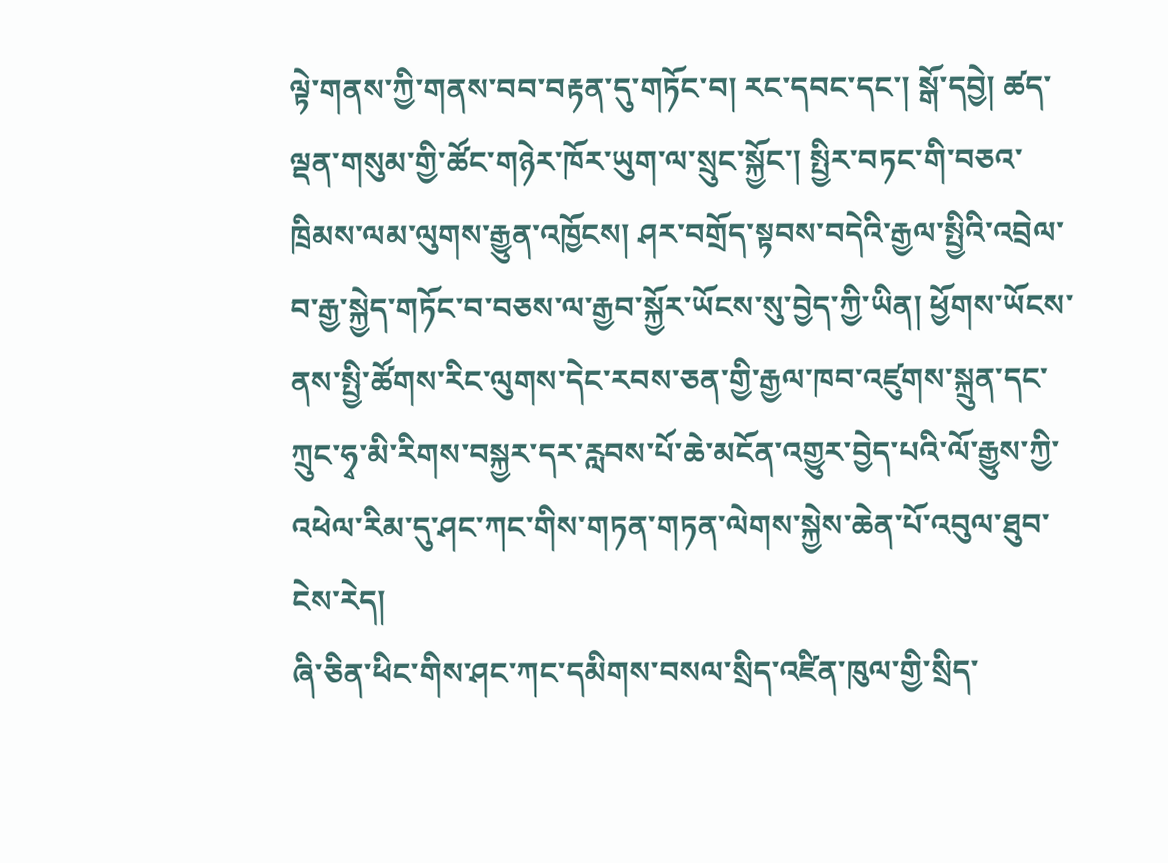ལྟེ་གནས་ཀྱི་གནས་བབ་བརྟན་དུ་གཏོང་བ། རང་དབང་དང་། སྒོ་དབྱེ། ཚད་ལྡན་གསུམ་གྱི་ཚོང་གཉེར་ཁོར་ཡུག་ལ་སྲུང་སྐྱོང་། སྤྱིར་བཏང་གི་བཅའ་ཁྲིམས་ལམ་ལུགས་རྒྱུན་འཁྱོངས། ཤར་བགྲོད་སྟབས་བདེའི་རྒྱལ་སྤྱིའི་འབྲེལ་བ་རྒྱ་སྐྱེད་གཏོང་བ་བཅས་ལ་རྒྱབ་སྐྱོར་ཡོངས་སུ་བྱེད་ཀྱི་ཡིན། ཕྱོགས་ཡོངས་ནས་སྤྱི་ཚོགས་རིང་ལུགས་དེང་རབས་ཅན་གྱི་རྒྱལ་ཁབ་འཛུགས་སྐྲུན་དང་ཀྲུང་ཧྭ་མི་རིགས་བསྐྱར་དར་རླབས་པོ་ཆེ་མངོན་འགྱུར་བྱེད་པའི་ལོ་རྒྱུས་ཀྱི་འཕེལ་རིམ་དུ་ཤང་ཀང་གིས་གཏན་གཏན་ལེགས་སྐྱེས་ཆེན་པོ་འབུལ་ཐུབ་ངེས་རེད།
ཞི་ཅིན་ཕིང་གིས་ཤང་ཀང་དམིགས་བསལ་སྲིད་འཛིན་ཁུལ་གྱི་སྲིད་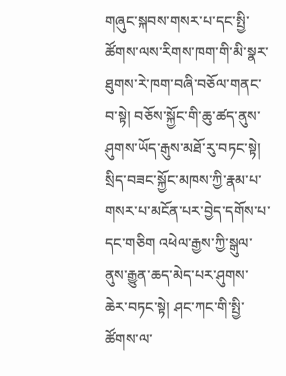གཞུང་སྐབས་གསར་པ་དང་སྤྱི་ཚོགས་ལས་རིགས་ཁག་གི་མི་སྣར་ཐུགས་རེ་ཁག་བཞི་བཅོལ་གནང་བ་སྟེ། བཅོས་སྐྱོང་གི་ཆུ་ཚད་ནུས་ཤུགས་ཡོད་རྒུས་མཐོ་རུ་བཏང་སྟེ། སྲིད་བཟང་སྐྱོང་མཁས་ཀྱི་རྣམ་པ་གསར་པ་མངོན་པར་བྱེད་དགོས་པ་དང་གཅིག འཕེལ་རྒྱས་ཀྱི་སྒུལ་ནུས་རྒྱུན་ཆད་མེད་པར་ཤུགས་ཆེར་བཏང་སྟེ། ཤང་ཀང་གི་སྤྱི་ཚོགས་ལ་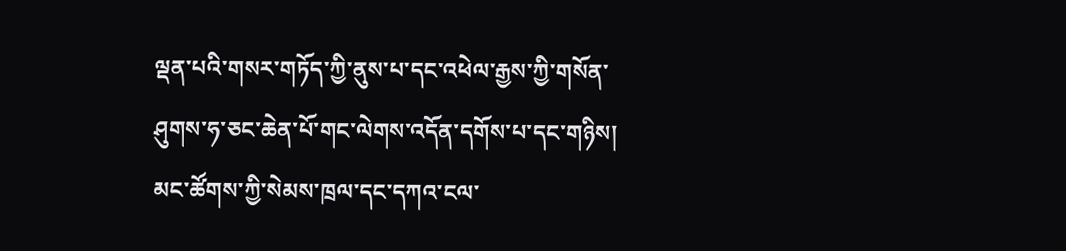ལྡན་པའི་གསར་གཏོད་ཀྱི་ནུས་པ་དང་འཕེལ་རྒྱས་ཀྱི་གསོན་ཤུགས་ཧ་ཅང་ཆེན་པོ་གང་ལེགས་འདོན་དགོས་པ་དང་གཉིས། མང་ཚོགས་ཀྱི་སེམས་ཁྲལ་དང་དཀའ་ངལ་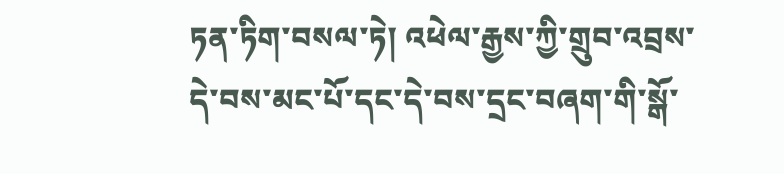ཏན་ཏིག་བསལ་ཏེ། འཕེལ་རྒྱས་ཀྱི་གྲུབ་འབྲས་དེ་བས་མང་པོ་དང་དེ་བས་དྲང་བཞག་གི་སྒོ་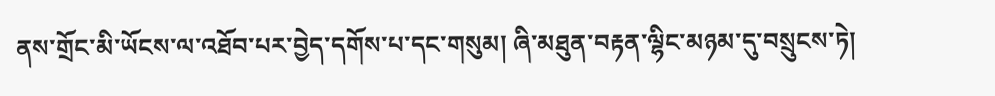ནས་གྲོང་མི་ཡོངས་ལ་འཐོབ་པར་བྱེད་དགོས་པ་དང་གསུམ། ཞི་མཐུན་བརྟན་ལྷིང་མཉམ་དུ་བསྲུངས་ཏེ།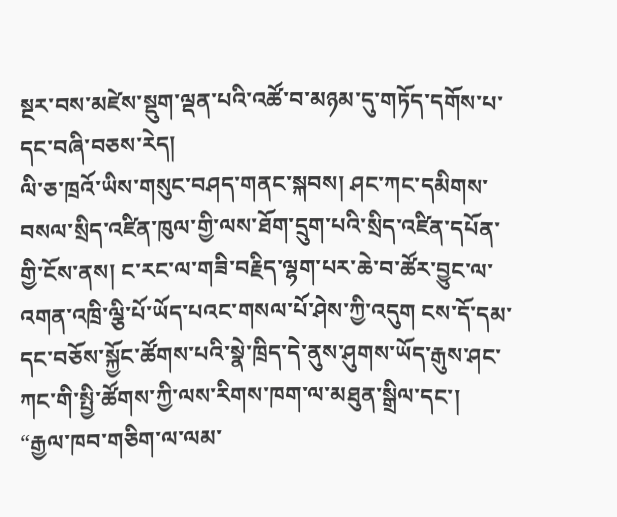སྔར་བས་མཛེས་སྡུག་ལྡན་པའི་འཚོ་བ་མཉམ་དུ་གཏོད་དགོས་པ་དང་བཞི་བཅས་རེད།
ལི་ཅ་ཁྲའོ་ཡིས་གསུང་བཤད་གནང་སྐབས། ཤང་ཀང་དམིགས་བསལ་སྲིད་འཛིན་ཁུལ་གྱི་ལས་ཐོག་དྲུག་པའི་སྲིད་འཛིན་དཔོན་གྱི་ངོས་ནས། ང་རང་ལ་གཟི་བརྗིད་ལྷག་པར་ཆེ་བ་ཚོར་བྱུང་ལ་འགན་འཁྲི་ལྕི་པོ་ཡོད་པའང་གསལ་པོ་ཤེས་ཀྱི་འདུག ངས་དོ་དམ་དང་བཅོས་སྐྱོང་ཚོགས་པའི་སྣེ་ཁྲིད་དེ་ནུས་ཤུགས་ཡོད་རྒུས་ཤང་ཀང་གི་སྤྱི་ཚོགས་ཀྱི་ལས་རིགས་ཁག་ལ་མཐུན་སྒྲིལ་དང་། “རྒྱལ་ཁབ་གཅིག་ལ་ལམ་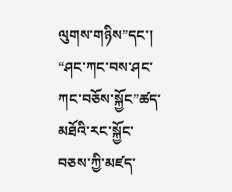ལུགས་གཉིས”དང་། “ཤང་ཀང་བས་ཤང་ཀང་བཅོས་སྐྱོང”ཚད་མཐོའི་རང་སྐྱོང་བཅས་ཀྱི་མཛད་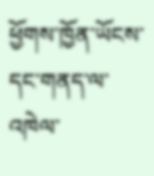ཕྱོགས་ཁྱོན་ཡོངས་དང་གནད་ལ་འཁེལ་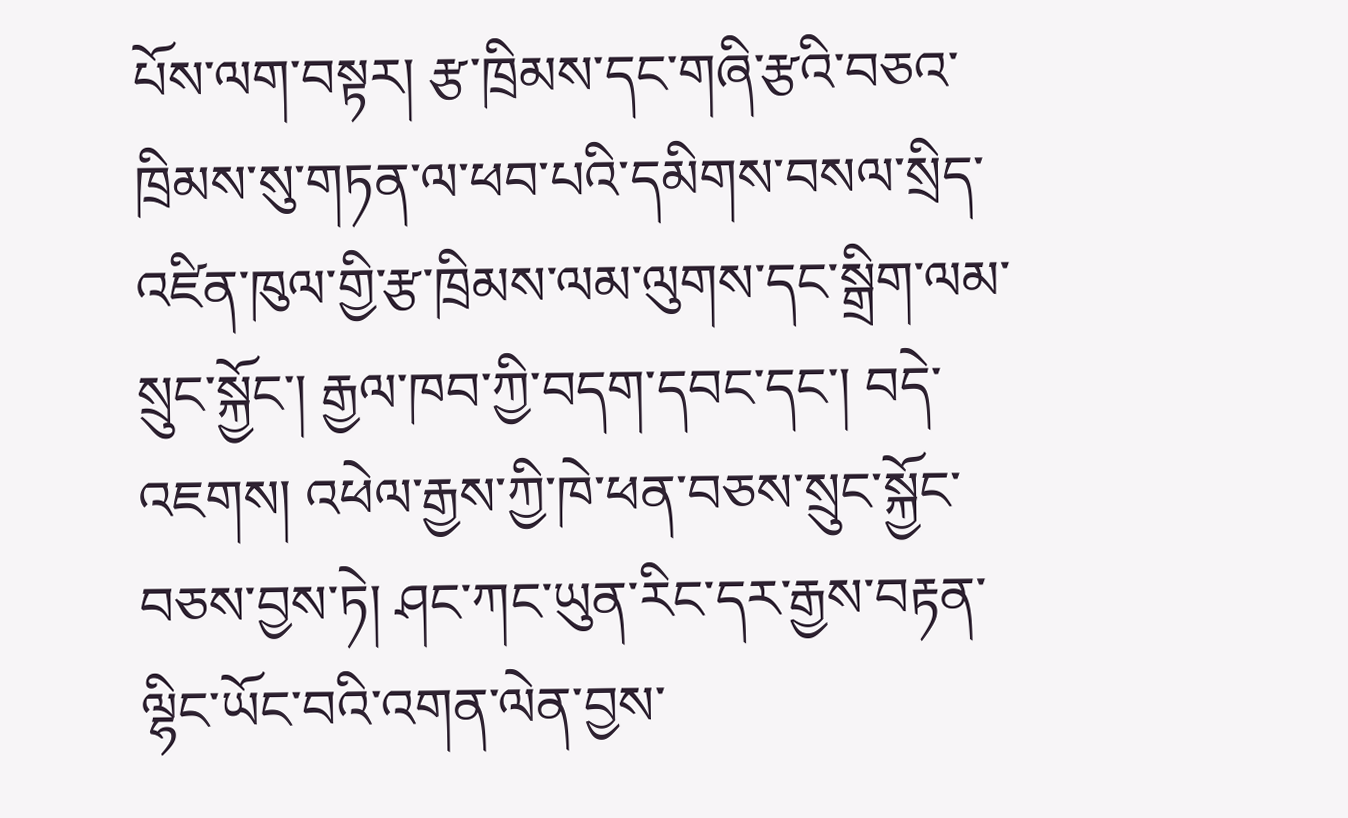པོས་ལག་བསྟར། རྩ་ཁྲིམས་དང་གཞི་རྩའི་བཅའ་ཁྲིམས་སུ་གཏན་ལ་ཕབ་པའི་དམིགས་བསལ་སྲིད་འཛིན་ཁུལ་གྱི་རྩ་ཁྲིམས་ལམ་ལུགས་དང་སྒྲིག་ལམ་སྲུང་སྐྱོང་། རྒྱལ་ཁབ་ཀྱི་བདག་དབང་དང་། བདེ་འཇགས། འཕེལ་རྒྱས་ཀྱི་ཁེ་ཕན་བཅས་སྲུང་སྐྱོང་བཅས་བྱས་ཏེ། ཤང་ཀང་ཡུན་རིང་དར་རྒྱས་བརྟན་ལྷིང་ཡོང་བའི་འགན་ལེན་བྱས་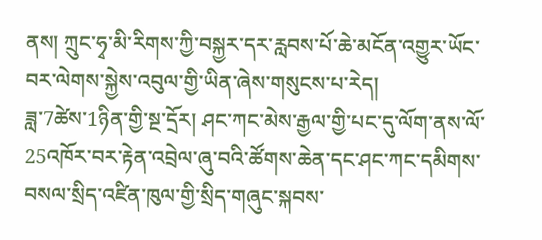ནས། ཀྲུང་ཧྭ་མི་རིགས་ཀྱི་བསྐྱར་དར་རླབས་པོ་ཆེ་མངོན་འགྱུར་ཡོང་བར་ལེགས་སྐྱེས་འབུལ་གྱི་ཡིན་ཞེས་གསུངས་པ་རེད།
ཟླ་7ཚེས་1ཉིན་གྱི་སྔ་དྲོར། ཤང་ཀང་མེས་རྒྱལ་གྱི་པང་དུ་ལོག་ནས་ལོ་25འཁོར་བར་རྟེན་འབྲེལ་ཞུ་བའི་ཚོགས་ཆེན་དང་ཤང་ཀང་དམིགས་བསལ་སྲིད་འཛིན་ཁུལ་གྱི་སྲིད་གཞུང་སྐབས་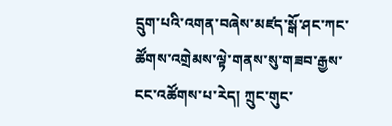དྲུག་པའི་འགན་བཞེས་མཛད་སྒོ་ཤང་ཀང་ཚོགས་འགྲེམས་ལྟེ་གནས་སུ་གཟབ་རྒྱས་ངང་འཚོགས་པ་རེད། ཀྲུང་གུང་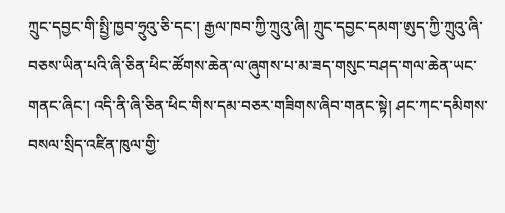ཀྲུང་དབྱང་གི་སྤྱི་ཁྱབ་ཧྲུའུ་ཅི་དང་། རྒྱལ་ཁབ་ཀྱི་ཀྲུའུ་ཞི། ཀྲུང་དབྱང་དམག་ཨུད་ཀྱི་ཀྲུའུ་ཞི་བཅས་ཡིན་པའི་ཞི་ཅིན་ཕིང་ཚོགས་ཆེན་ལ་ཞུགས་པ་མ་ཟད་གསུང་བཤད་གལ་ཆེན་ཡང་གནང་ཞིང་། འདི་ནི་ཞི་ཅིན་ཕིང་གིས་དམ་བཅར་གཟིགས་ཞིབ་གནང་སྟེ། ཤང་ཀང་དམིགས་བསལ་སྲིད་འཛིན་ཁུལ་གྱི་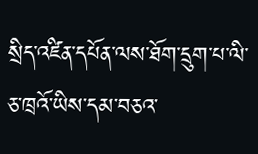སྲིད་འཛིན་དཔོན་ལས་ཐོག་དྲུག་པ་ལི་ཅ་ཁྲའོ་ཡིས་དམ་བཅའ་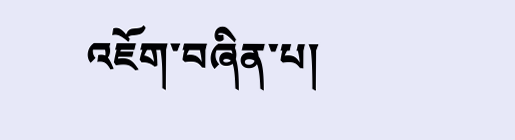འཇོག་བཞིན་པ།